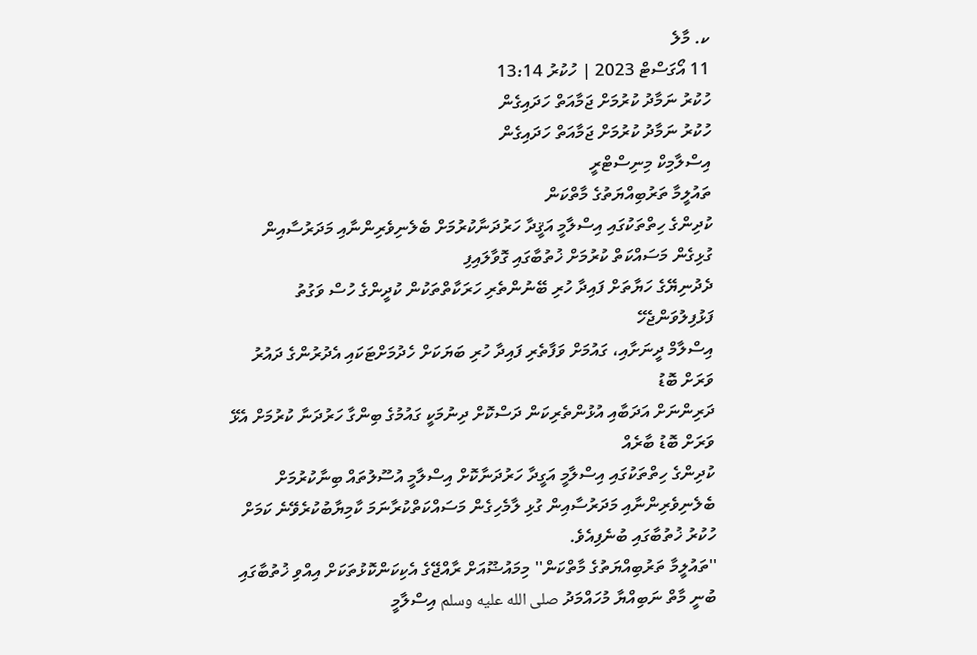ކ. މާލެ
11 އޯގަސްޓް 2023 | ހުކުރު 13:14
ހުކުރު ނަމާދު ކުރުމަށް ޖަމާއަތް ހަދައިގެން
ހުކުރު ނަމާދު ކުރުމަށް ޖަމާއަތް ހަދައިގެން
އިސްލާމިކް މިނިސްޓްރީ
ތައުލީމާ ތަރުބިއްޔަތުގެ މާތްކަން
ކުދިންގެ ހިތްތަކުގައި އިސްލާމީ އަޤީދާ ހަރުދަނާކުރުމަށް ބެލެނިވެރިންނާއި މަދަރުސާއިން ގުޅިގެން މަސައްކަތް ކުރުމަށް ޚުތުބާގައި ގޮވާލައިފި
ދެދުނިޔޭގެ ހަޔާތަށް ފައިދާ ހުރި ބޭނުންތެރި ހަރަކާތްތަކުން ކުދީންގެ ހުސް ވަގުތު ފަޅުފިލުވަންޖެހޭ
އިސްލާމް ދީނަށާއި، ގައުމަށް ވަފާތެރި ފައިދާ ހުރި ބަޔަކަށް ހެދުމަށްޓަކައި އެދުރުންގެ ދައުރު ވަރަށް ބޮޑު
ދަރިންނަށް އަދަބާއި އުޅުންތެރިކަން ދަސްކޮށް ދިނުމަކީ ގައުމުގެ ބިންގާ ހަރުދަނާ ކުރުމަށް އެޅޭ ވަރަށް ބޮޑު ބާރެއް
ކުދިންގެ ހިތްތަކުގައި އިސްލާމީ އަގީދާ ހަރުދަނާކޮށް އިސްލާމީ އުސޫލުތައް ބިނާކުރުމަށް ބެލެނިވެރިންނާއި މަދަރުސާއިން ގުޅި ލާމެހިގެން މަސައްކަތްކުރާނަމަ ކާމިޔާބުކުރެވޭނެ ކަމަށް ހުކުރު ޚުތުބާގައި ބުނެފިއެވެ.
''ތައުލީމާ ތަރުބިއްޔަތުގެ މާތްކަން'' މިމައުޟޫއަށް ރާއްޖޭގެ އެކިކަންކޮޅުތަކަށް އިއްވި ޚުތުބާގައި ބުނީ މާތް ނަބިއްޔާ މުހައްމަދު صلى الله عليه وسلم އިސްލާމީ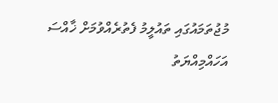މުޖުތަމައުގައި ތައުލީމު ފެތުރެއްވުމަށް ޚާއްސަ އަހައްމިއްޔަތު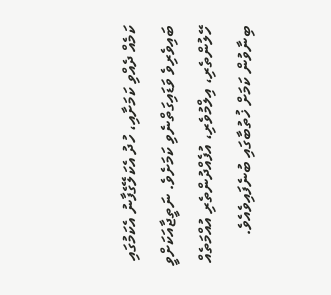ކަމެއް ދެއްވި ކަމަށާއި، ހުދު އެކަލޭގެފާނު އެކަމުގައި ބައިވެރިވެ ވަޑައިގަތްނެވި ކަމަށެވެ. ނަތީޖާއަކަށްވީ ހޭލުންތެރި، އިލްމުވެރި، އުފެއްދުންތެރި އުއްމަތެއް ބިނާވުން ކަމަށް ޚުތުބާގައި ބުނެފައިވެއެވެ.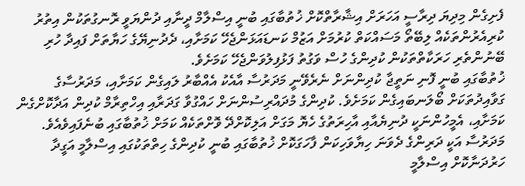ފެށިގެން މިދިޔަ ދިރާސީ އަހަރަށް އިޝާރާތްކޮށް ޚުތުބާގައި ބުނީ އިސްލާމް ދީނާއި ދުންޔަވީ ރޮނގުތަކުން އިތުރު ކުރިއެރުންތަކެއް ލިބޭތޯ މަސައްކަތް ކުރުމަށް އަޒުމް ކަނޑައަޅަންޖެހޭ ކަމަށާއި، ދެދުނިޔޭގެ ހަޔާތަށް ފައިދާ ހުރި ބޭނުންތެރި ހަރަކާތްތަކުން ކުދިންގެ ހުސް ވަގުތު ފަޅުފިލުވަންޖެހޭ ކަމަށެވެ.
ޚުތުބާގައި ބުނީ ފޮނި ނަތީޖާ ކުދިންނަށް ނެރެވޭނީ މަދަރުސާ އާއެކު އެއްބާރު ލައިގެން ކަމަށާއި، މަދަރުސާގެ ގަވާއިދުތަކަށް ބޯލަނބައިގެން ކަމަށެވެ. ކުދިންގެ މުދައްރިސުންނަށް ހައްގުވާ ގަދަރާއި އިހްތިރާމް ކުދިން އަދާކޮށްގެން ކަމަށާއި، އެމީހުންނަކީ ދުނިޔެއާއި އާހިރަތުގެ ހެޔޮ މަގަށް އަލިކޮށްދޭ ވޮށްތަކެއް ކަމަށް ޚުތުބާގައި ބުނެފައިވެއެވެ. މަދަރުސާ އަކީ ދަރިންގެ ދެވަނަ ހިޔާވަހިކަން ފާހަގަކޮށް ޚުތުބާގައި ބުނީ ކުދިންގެ ހިތްތަކުގައި އިސްލާމީ އަގީދާ ހަރުދަނާކޮށް އިސްލާމީ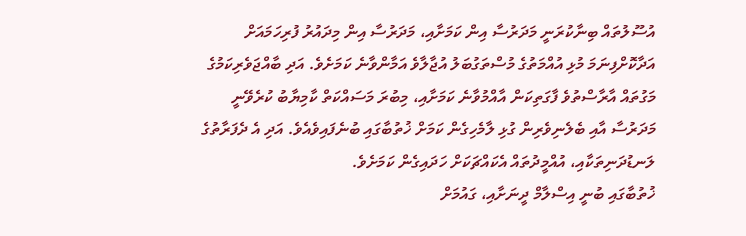އުސޫލުތައް ބިނާކުރަނީ މަދަރުސާ އިން ކަމަށާއި، މަދަރުސާ އިން މިދައުރު ފުރިހަމައަށް އަދާކޮށްފިނަމަ މުޅި އުއްމަތުގެ މުސްތަގުބަލު އުޖާލާވެ އަމާންވާނެ ކަމަށެވެ. އަދި ބާއްޖަވެރިކަމުގެ މަގުތައް އާރާސްތުވެ ފާގަތިކަން އާއްމުވާނެ ކަމަށާއި، މިބުރަ މަސައްކަތް ކާމިޔާބު ކުރެވޭނީ މަދަރުސާ އާއި ބެލެނިވެރިން ގުޅި ލާމެހިގެން ކަމަށް ޚުތުބާގައި ބުނެފައިވެއެވެ. އަދި އެ ދެފަރާތުގެ ލަނޑުދަނިތަކާއި، އުއްމީދުތައް އެކައްޗަކަށް ހަދައިގެން ކަމަށެވެ.
ޚުތުބާގައި ބުނީ އިސްލާމް ދީނަށާއި، ގައުމަށް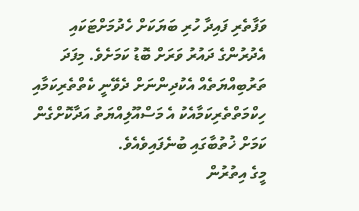ވަފާތެރި ފައިދާ ހުރި ބަޔަކަށް ހެދުމަށްޓަކައި އެދުރުންގެ ދައުރު ވަރަށް ބޮޑު ކަމަށެވެ. މިފަދަ ތަރުބިއްޔަތެއް އެކުދިންނަށް ދެވޭނީ ކެތްތެރިކަމާއި ހިކްމަތްތެރިކަމާއެކު އެ މަސްއޫލިއްޔަތު އަދާކޮށްގެން ކަމަށް ޚުތުބާގައި ބުނެފައިވެއެވެ.
މީގެ އިތުރުން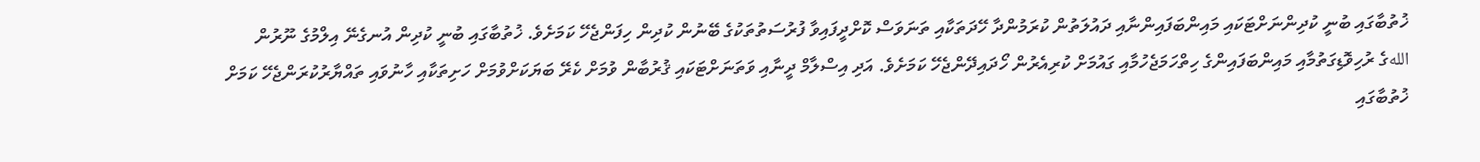ޚުތުބާގައި ބުނީ ކުދިންނަށްޓަކައި މައިންބަފައިންނާއި ދައުލަތުން ކުރަމުންދާ ހޭދަތަކާއި ތަނަވަސް ކޮށްދީފައިވާ ފުރުސަތުތަކުގެ ބޭނުން ކުދިން ހިފަންޖެހޭ ކަމަށެވެ. ޚުތުބާގައި ބުނީ ކުދިން އުނގެނޭ އިލްމުގެ ނޫރުން اللهގެ ރުހިވޮޑިގަތުމާއި މައިންބަފައިންގެ ހިތްހަމަޖެހުމާއި ގައުމަށް ކުރިއެރުން ހޯދައިދޭންޖެހޭ ކަމަށެވެ. އަދި އިސްލާމް ދީނާއި ވަތަނަށްޓަކައި ޤުރުބާން ވުމަށް ކެރޭ ބަޔަކަށްވުމަށް ހަށިތަކާއި ހާނުވައި ތައްޔާރުކުރަންޖެހޭ ކަމަށް ޚުތުބާގައި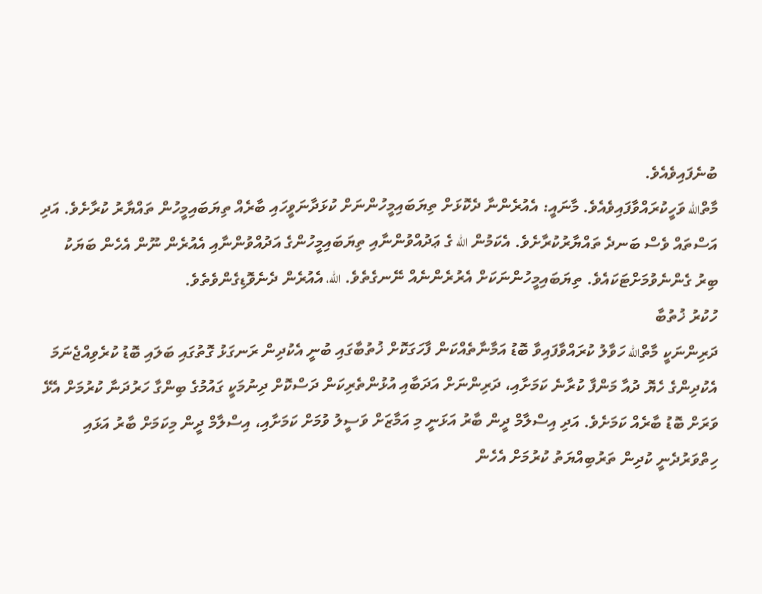ބުނެފައިވެއެވެ.
މާތްالله ވަހީކުރައްވާފައިވެއެވެ. މާނައީ: އެއުރެންނާ ދެކޮޅަށް ތިޔަބައިމީހުންނަށް ކުޅަދާނަވީހައި ބާރެއް ތިޔަބައިމީހުން ތައްޔާރު ކުރާށެވެ. އަދި އަސްތައް ވެސް ބަނދެ ތައްޔާރުކުރާށެވެ. އެކަމުން الله ގެ ޢަދުއްވުންނާއި ތިޔަބައިމީހުންގެ އަދުއްވުންނާއި އެއުރެން ނޫން އެހެން ބަޔަކު ބިރު ގެންނެވުމަށްޓަކައެވެ. ތިޔަބައިމީހުންނަކަށް އެރުރެންނެއް ނޭނގެތެވެ. الله، އެއުރެން ދެނެވޮޑިގެންވެތެވެ.
ހުކުރު ޚުތުބާ
ދަރިންނަކީ މާތްالله ހަވާލު ކުރައްވާފައިވާ ބޮޑު އަމާނާތެއްކަން ފާހަގަކޮށް ޚުތުބާގައި ބުނީ އެކުދިން ރަނގަޅު ގޮތުގައި ބަލައި ބޮޑު ކުރެވިއްޖެނަމަ އެކުދިންގެ ހެޔޮ ދުއާ މަންފާ ކުރާނެ ކަމަށާއި، ދަރިންނަށް އަދަބާއި އުޅުންތެރިކަން ދަސްކޮށް ދިނުމަކީ ގައުމުގެ ބިންގާ ހަރުދަނާ ކުރުމަށް އެޅޭ ވަރަށް ބޮޑު ބާރެއް ކަމަށެވެ. އަދި އިސްލާމް ދީން ބާރު އަޅަނީ މި އަމާޒަށް ވަސީލު ވުމަށް ކަމަށާއި، އިސްލާމް ދީން މިކަމަށް ބާރު އަޅައި ހިތްވަރުދެނީ ކުދިން ތަރުބިއްޔަތު ކުރުމަށް އެހެން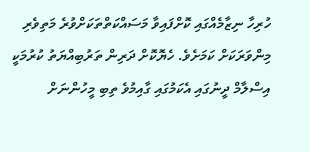ހުރިހާ ނިޒާމެއްގައި ކޮށްފައިވާ މަސައްކަތްތަކަށްވުރެ މަތިވެރި މިންވަރަކަށް ކަމަށެވެ. ހެޔޮކޮށް ދަރިން ތަރުބިއްޔަތު ކުރުމަކީ އިސްލާމް ދީނުގައި އެކަމުގައި ގާއިމުވެ ތިބި މީހުންނަށް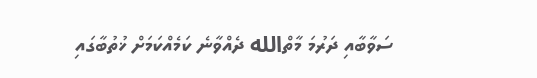ސަވާބާއި ދަރުމަ މާތްالله ދެއްވާނެ ކަމެއްކަމަށް ޚުތުބާގައި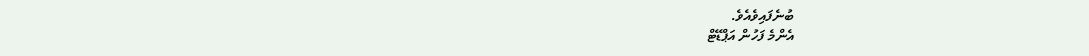ބުނެފައިވެއެވެ.
އެންމެ ފަހުން އަޕްޑޭޓް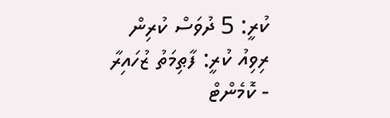ކުރީ: 5 ދުވަސް ކުރިން
ރިވިއު ކުރީ: ފާޠިމަތު ޒުހައިރާ
- ކޮމެންޓް